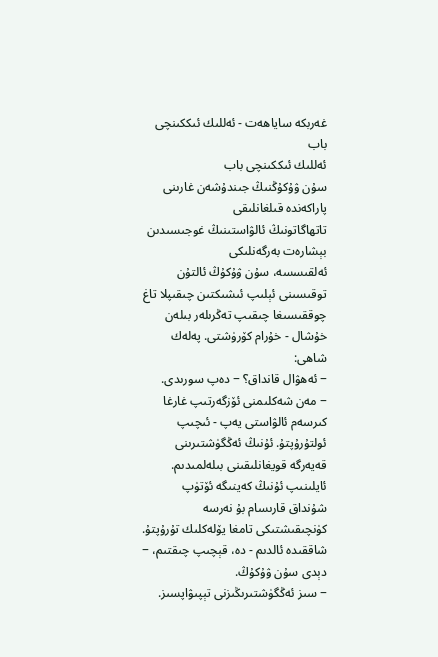غەربكە ساياھەت - ئەللىك ئىككىنچى باب
ئەللىك ئىككىنچى باب
سۇن ۋۇكۇڭنىڭ جىندۇشەن غارىنى پاراكەندە قىلغانلىقى
تاتھاگاتونىڭ ئالۋاستىنىڭ غوجىسىدىن بېشارەت بەرگەنلىكى
ئەلقىسسە، سۇن ۋۇكۇڭ ئالتۇن توقىسىنى ئېلىپ ئىشىكتىن چىقىپلا تاغ چوققىسىغا چىقىپ تەڭرىلەر بىلەن خۇشال - خۇرام كۆرۈشتى. پەلەك شاھى:
− ئەھۋال قانداق؟ − دەپ سورىدى.
− مەن شەكلىمنى ئۆزگەرتىپ غارغا كىرسەم ئالۋاستى يەپ - ئىچىپ ئولتۇرۇپتۇ. ئۇنىڭ ئەڭگۈشتىرىنى قەيەرگە قويغانلىقىنى بىلەلمىدىم. ئايلىنىپ ئۇنىڭ كەينىگە ئۆتۈپ شۇنداق قارىسام بۇ نەرسە كۈنچىقىشتىكى تامغا يۆلەكلىك تۇرۇپتۇ. شاققىدە ئالدىم - دە، قېچىپ چىقتىم، − دېدى سۇن ۋۇكۇڭ.
− سىز ئەڭگۈشتىرىڭىزنى تېپىۋاپسىز.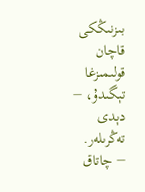بىزنىڭكى قاچان قولىمىزغا تېگىدۇ، − دېدى تەڭرىلەر.
− چاتاق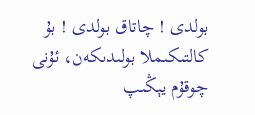بولدى ! چاتاق بولدى ! بۇ كالتىكىملا بولىدىكەن، ئۇنى چوقۇم يېڭىپ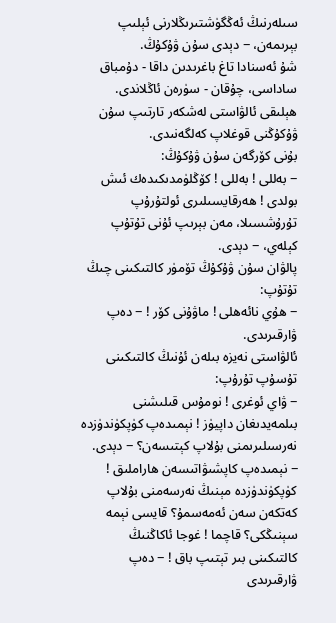سىلەرنىڭ ئەڭگۈشتىرىڭلارنى ئېلىپ بېرىمەن، − دېدى سۇن ۋۇكۇڭ.
شۇ ئەسنادا تاغ باغرىدىن داقا - دۇمباق ساداسى، چۇقان - سۈرەن ئاڭلاندى. ھېلىقى ئالۋاستى لەشكەر تارتىپ سۇن ۋۇكۇڭنى قوغلاپ كەلگەنىدى.
بۇنى كۆرگەن سۇن ۋۇكۇڭ:
− بەللى ! بەللى ! كۆڭلۈمدىكىدەك ئىش بولدى ! ھەرقايسىلىرى ئولتۇرۇپ تۇرۇشسىلا، مەن بېرىپ ئۇنى تۇتۇپ كېلەي، − دېدى.
پالۋان سۇن ۋۇكۇڭ تۆمۈر كالتىكىنى چىڭ تۇتۇپ:
− ھۇي نائەھلى ! ماۋۇنى كۆر ! − دەپ ۋارقىرىدى.
ئالۋاستى نەيزە بىلەن ئۇنىڭ كالتىكىنى تۇسۇپ تۇرۇپ:
− ۋاي ئوغرى ! نومۇس قىلىشنى بىلمەيدىغان داپيۈز ! نېمىدەپ كۈپكۈندۈزدە نەرسىلىرىمنى بۇلاپ كېتىسەن؟ − دېدى.
− نېمىدەپ كاپشىۋاتىسەن ھاراملىق ! كۈپكۈندۈزدە مېنىڭ نەرسەمنى بۇلاپ كەتكەن سەن ئەمەسمۇ؟ قايسى نېمە سېنىڭكى؟ قاچما ! غوجا ئاكاڭنىڭ كالتىكىنى بىر تېتىپ باق ! − دەپ ۋارقىرىدى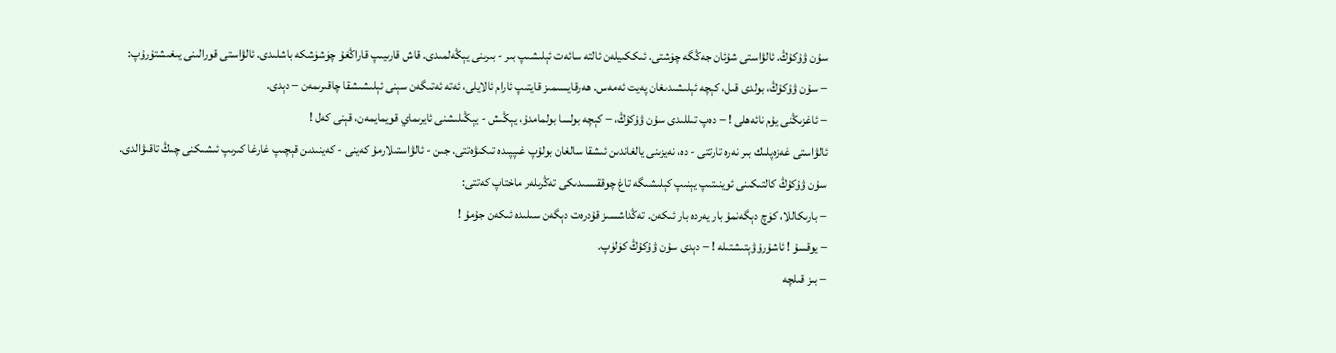سۇن ۋۇكۇڭ. ئالۋاستى شۇئان جەڭگە چۈشتى. ئىككىيلەن ئالتە سائەت ئېلىشىپ بىر - بىرىنى يېڭەلمىدى. قاش قارىيىپ قاراڭغۇ چۈشۈشكە باشلىدى. ئالۋاستى قورالىنى يىغىشتۇرۇپ:
− سۇن ۋۇكۇڭ، بولدى قىل، كېچە ئېلىشىدىغان پەيت ئەمەس. ھەرقايسىمىز قايتىپ ئارام ئالايلى، ئەتە ئەتىگەن سېنى ئېلىشىشقا چاقىرىمەن − دېدى.
− ئاغزىڭنى يۇم نائەھلى ! − دەپ تىللىدى سۇن ۋۇكۇڭ، − كېچە بولسا بولمامدۇ، يېڭىش - يېڭىلىشنى ئايرىماي قويمايمەن، قېنى كەل !
ئالۋاستى غەزەپلىك بىر نەرە تارتتى - دە، نەيزىنى يالغاندىن ئىشقا سالغان بولۇپ غىپپىدە تىكىۋەتتى. جىن - ئالۋاستىلارمۇ كەينى - كەينىدىن قېچىپ غارغا كىرىپ ئىشىكنى چىڭ تاقىۋالدى.
سۇن ۋۇكۇڭ كالتىكىنى ئوينىتىپ يېنىپ كېلىشىگە تاغ چوققىسىدىكى تەڭرىلەر ماختاپ كەتتى:
− بارىكاللا، كۈچ دېگەنمۇ بار يەردە بار ئىكەن. تەڭداشسىز قۇدرەت دېگەن سىلىدە ئىكەن جۇمۇ !
− يوقسۇ ! ئاشۇرۇۋېتىشتىلە ! − دېدى سۇن ۋۇكۇڭ كۈلۈپ.
− بىز قىلچە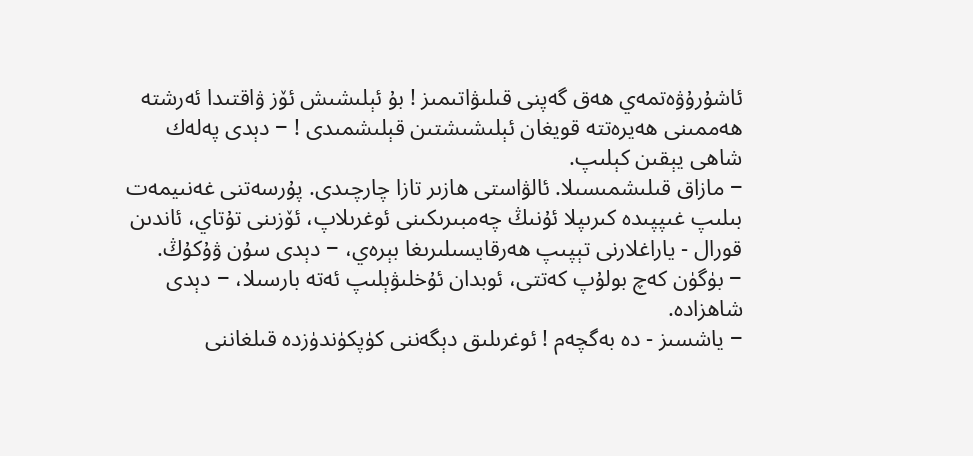ئاشۇرۇۋەتمەي ھەق گەپنى قىلىۋاتىمىز ! بۇ ئېلىشىش ئۆز ۋاقتىدا ئەرشتە ھەممىنى ھەيرەتتە قويغان ئېلىشىشتىن قېلىشمىدى ! − دېدى پەلەك شاھى يېقىن كېلىپ.
− مازاق قىلىشمىسىلا. ئالۋاستى ھازىر تازا چارچىدى. پۇرسەتنى غەنىيمەت بىلىپ غىپپىدە كىرىپلا ئۇنىڭ چەمبىرىكىنى ئوغرىلاپ، ئۆزىنى تۇتاي، ئاندىن قورال - ياراغلارنى تېپىپ ھەرقايسىلىرىغا بېرەي، − دېدى سۇن ۋۇكۇڭ.
− بۈگۈن كەچ بولۇپ كەتتى، ئوبدان ئۇخلىۋېلىپ ئەتە بارسىلا، − دېدى شاھزادە.
− ياشسىز - دە بەگچەم ! ئوغرىلىق دېگەننى كۈپكۈندۈزدە قىلغاننى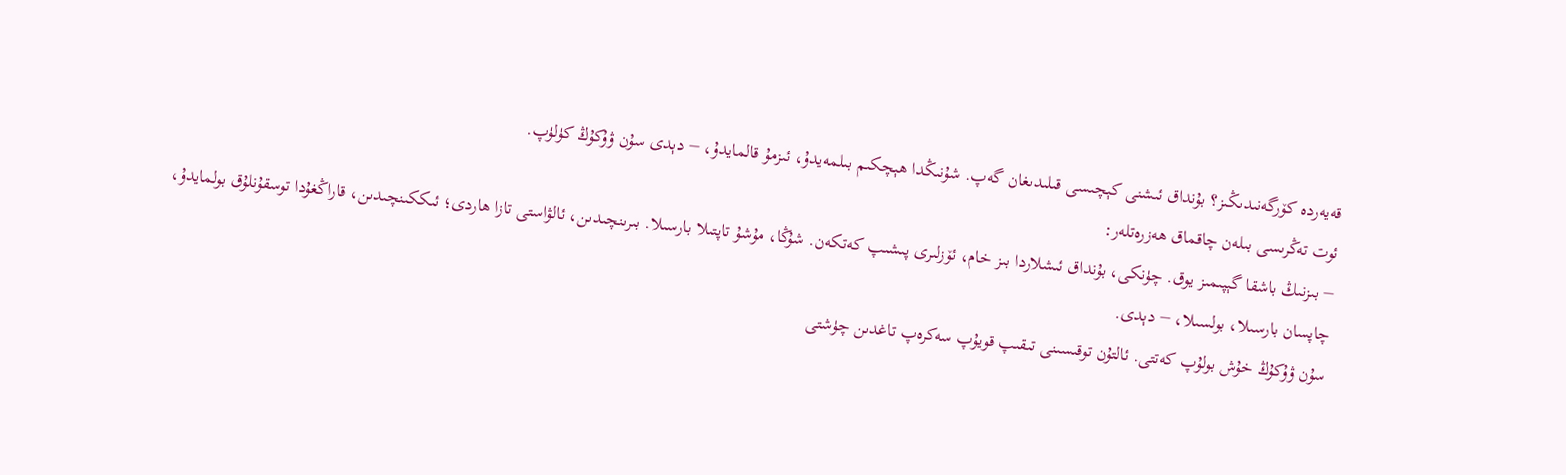قەيەردە كۆرگەنىدىڭىز؟ بۇنداق ئىشنى كېچىسى قىلىدىغان گەپ. شۇنىڭدا ھېچكىم بىلمەيدۇ، ئىزمۇ قالمايدۇ، − دېدى سۇن ۋۇكۇڭ كۈلۈپ.
ئوت تەڭرىسى بىلەن چاقماق ھەزرەتلەر:
− بىزنىڭ باشقا گېپىمىز يوق. چۈنكى، بۇنداق ئىشلاردا بىز خام، ئۆزلىرى پىشىپ كەتكەن. شۇڭا، مۇشۇ تاپتىلا بارسىلا. بىرىنچىدىن، ئالۋاستى تازا ھاردى؛ ئىككىنچىدىن، قاراڭغۇدا توسقۇنلۇق بولمايدۇ، چاپسان بارسىلا، بولسىلا، − دېدى.
سۇن ۋۇكۇڭ خۇش بولۇپ كەتتى. ئالتۇن توقىسىنى تىقىپ قويۇپ سەكرەپ تاغدىن چۈشتى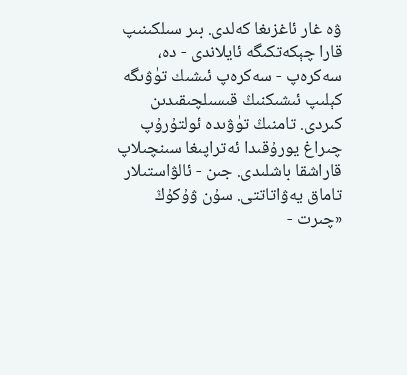ۋە غار ئاغزىغا كەلدى. بىر سىلكىنىپ قارا چېكەتكىگە ئايلاندى - دە، سەكرەپ - سەكرەپ ئىشىك تۈۋىگە كېلىپ ئىشىكنىڭ قىسىلچىقىدىن كىردى. تامنىڭ تۈۋىدە ئولتۇرۇپ چىراغ يورۇقىدا ئەتراپىغا سىنچىلاپ قاراشقا باشلىدى. جىن - ئالۋاستىلار تاماق يەۋاتاتتى. سۇن ۋۇكۇڭ «چىرت -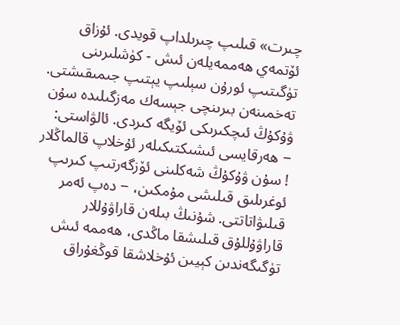چىرت» قىلىپ چىرىلداپ قويدى. ئۇزاق ئۆتمەي ھەممەيلەن ئىش - كۈشلىرىنى تۈگىتىپ ئورۇن سېلىپ يېتىپ جىمىقىشتى. تەخمىنەن بىرىنچى جېسەك مەزگىلىدە سۇن ۋۇكۇڭ ئىچكىرىكى ئۆيگە كىردى. ئالۋاستى:
− ھەرقايسى ئىشىكتىكىلەر ئۇخلاپ قالماڭلار ! سۇن ۋۇكۇڭ شەكلىنى ئۆزگەرتىپ كىرىپ ئوغرىلىق قىلىشى مۇمكىن، − دەپ ئەمر قىلىۋاتاتتى. شۇنىڭ بىلەن قاراۋۇللار قاراۋۇللۇق قىلىشقا ماڭدى، ھەممە ئىش تۈگىگەندىن كېيىن ئۇخلاشقا قوڭغۇراق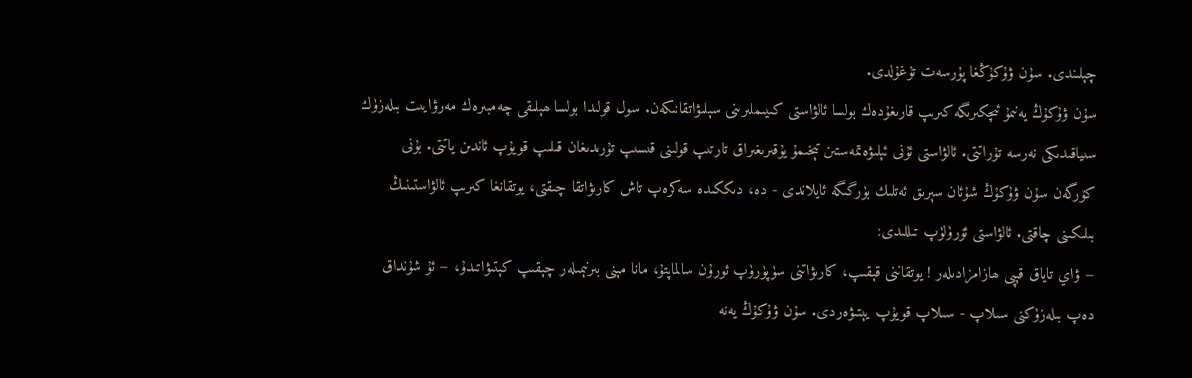چېلىندى. سۇن ۋۇكۇڭغا پۇرسەت تۇغۇلدى.
سۇن ۋۇكۇڭ يەنىمۇ ئىچكىرىگە كىرىپ قارىغۇدەك بولسا ئالۋاستى كىيىملىرىنى سېلىۋاتقانىكەن. سول قولىدا بولسا ھېلىقى چەمبىرەك مەرۋايىت بىلەزۈك سىياقىدىكى نەرسە تۇراتتى. ئالۋاستى ئۇنى ئېلىۋەتمەستىن تېخىمۇ يۇقىرىغىراق تارتىپ قولىنى قىسىپ تۇرىدىغان قىلىپ قويۇپ ئاندىن ياتتى. بۇنى كۆرگەن سۇن ۋۇكۇڭ شۇئان سېرىق ئەتلىك بۈرگىگە ئايلاندى - دە، دىككىدە سەكرەپ تاش كارىۋاتقا چىقتى، يوتقانغا كىرىپ ئالۋاستىنىڭ بىلىكىنى چاقتى. ئالۋاستى ئۆرۈلۈپ تىللىدى:
− ۋاي تاياق قېپى ھازامزادىلەر ! يوتقاننى قېقىپ، كارىۋاتنى سۈپۈرۈپ ئورۇن سالماپتۇ، مانا مېنى بىرنېمىلەر چېقىپ كېتىۋاتىدۇ، − ئۇ شۇنداق دەپ بىلەزۈكنى سىلاپ - سىلاپ قويۇپ يېتىۋەردى. سۇن ۋۇكۇڭ يەنە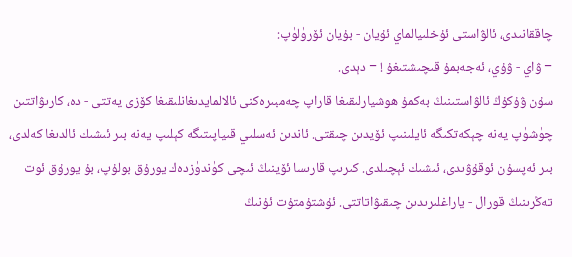چاققانىدى، ئالۋاستى ئۇخلىيالماي ئۇيان - بۇيان ئۆرۈلۈپ:
− ۋاي - ۋۇي، ئەجەبمۇ قىچىشتىغۇ ! − دېدى.
سۇن ۋۇكۇڭ ئالۋاستىنىڭ بەكمۇ ھوشيارلىقىغا قاراپ چەمبىرەكنى ئالالمايدىغانلىقىغا كۆزى يەتتى - دە، كارىۋاتتىن چۈشۈپ يەنە چېكەتكىگە ئايلىنىپ ئۆيدىن چىقتى. ئاندىن ئەسلىي قىياپىتىگە كېلىپ يەنە بىر ئىشىك ئالدىغا كەلدى، بىر ئەپسۇن ئوقۇۋىدى، ئىشىك ئېچىلدى. كىرىپ قارىسا ئۆينىڭ ئىچى كۈندۈزدەك يورۇق بولۇپ، بۇ يورۇق ئوت تەڭرىنىڭ قورال - ياراغلىرىدىن چىقىۋاتاتتى. ئۇشتۇمتۇت ئۇنىڭ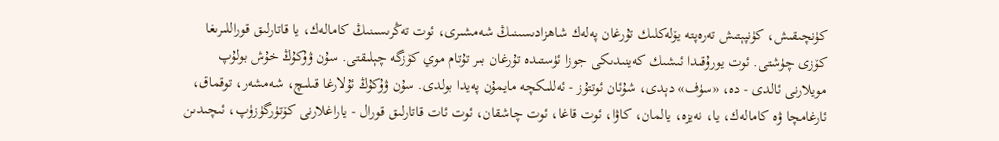كۈنچىقىش، كۈنپېتىش تەرەپتە يۆلەكلىك تۇرغان پەلەك شاھزادىسىنىڭ شەمشىرى، ئوت تەڭرىسىنىڭ كامالەك، يا قاتارلىق قوراللىرىغا كۆزى چۈشتى. ئوت يورۇقىدا ئىشىك كەينىدىكى جوزا ئۈستىدە تۇرغان بىر تۇتام موي كۆزگە چېلىقتى. سۇن ۋۇكۇڭ خۇش بولۇپ مويلارنى ئالدى - دە، «سۈف» دېدى، شۇئان ئوتتۇز - ئەللىكچە مايمۇن پەيدا بولدى. سۇن ۋۇكۇڭ ئۇلارغا قىلىچ، شەمشەر، توقماق، ئارغامچا ۋە كامالەك، يا، نەيزە، يالمان، كاۋا، ئوت قاغا، ئوت چاشقان، ئوت ئات قاتارلىق قورال - ياراغلارنى كۆتۈرگۈزۈپ، ئىچىدىن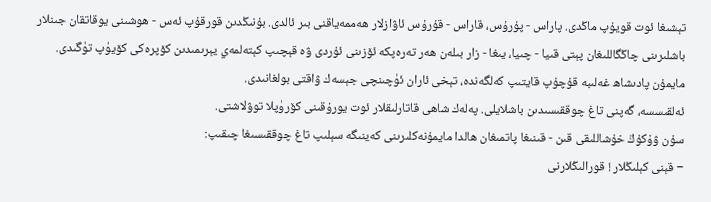تېشىغا ئوت قويۇپ ماڭدى. پاراس - پۇرۇس، قاراس - قۇرۇس ئاۋازلار ھەممەياقنى بىر ئالدى. بۇنىڭدىن قورقۇپ ئەس - ھوشىنى يوقاتقان جىنلار باشلىرىنى چاڭگاللىغان پېتى قىيا - چىيا، يىغا - زار بىلەن ھەر تەرەپكە ئۆزىنى ئۇردى ۋە قېچىپ كېتەلمەي يېرىمىدىن كۆپرەكى كۆيۈپ تۈگىدى. مايمۇن پادىشاھ غەلىبە قۇچۇپ قايتىپ كەلگەندە، تېخى ئاران ئۈچىنچى جېسەك ۋاقتى بولغانىدى.
ئەلقىسسە، گەپنى تاغ چوققىسىدىن باشلايلى. پەلەك شاھى قاتارلىقلار ئوت يورۇقىنى كۆرۈپلا توۋلاشتى.
سۇن ۋۇكۇڭ خۇشاللىقى قىن - قىنىغا پاتمىغان ھالدا مايمۇنەكلىرىنى كەينىگە سېلىپ تاغ چوققىسىغا چىقىپ:
− قېنى كېلىڭلار ! قورالىڭلارنى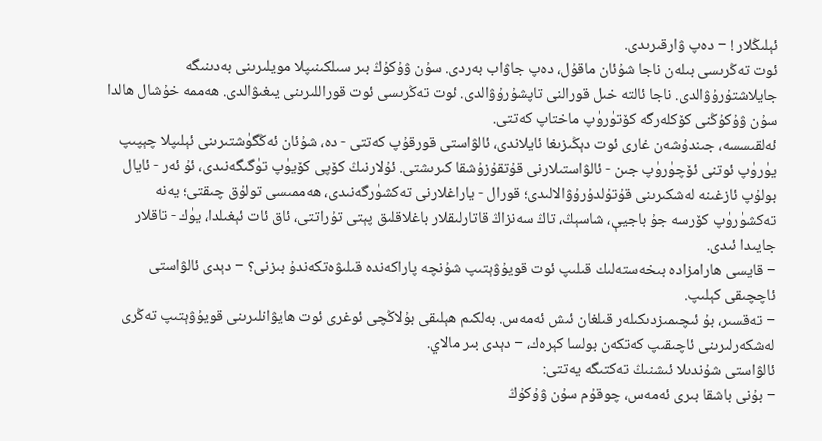ئېلىڭلار ! − دەپ ۋارقىرىدى.
ئوت تەڭرىسى بىلەن ناجا شۇئان ماقۇل، دەپ جاۋاب بەردى. سۇن ۋۇكۇڭ بىر سىلكىنىپلا مويلىرىنى بەدىنىگە جايلاشتۇرۇۋالدى. ناجا ئالتە خىل قورالنى تاپشۇرۇۋالدى. ئوت تەڭرىسى ئوت قوراللىرىنى يىغىۋالدى. ھەممە خۇشال ھالدا سۇن ۋۇكۇڭنى كۆكلەرگە كۆتۈرۈپ ماختاپ كەتتى.
ئەلقىسسە، جىندۇشەن غارى ئوت دېڭىزىغا ئايلاندى، ئالۋاستى قورقۇپ كەتتى - دە، شۇئان ئەڭگۈشتىرىنى ئېلىپلا چېپىپ يۈرۈپ ئوتنى ئۆچۈرۈپ جىن - ئالۋاستىلارنى قۇتقۇزۇشقا كىرىشتى. ئۇلارنىڭ كۆپى كۆيۈپ تۈگىگەنىدى، ئۇ ئەر - ئايال بولۇپ ئازغىنە لەشكىرىنى قۇتۇلدۇرۇۋالالىدى؛ قورال - ياراغلارنى تەكشۈرگەنىدى، ھەممىسى تولۇق چىقتى؛ يەنە تەكشۈرۈپ كۆرسە جۇ باجيې، شاسېڭ، تاڭ سەنزاڭ قاتارلىقلار باغلاقلىق پېتى تۇراتتى، ئاق ئات ئېغىلدا، يۈك - تاقلار جايىدا ئىدى.
− قايسى ھارامزادە بىخەستەلىك قىلىپ ئوت قويۇۋېتىپ شۇنچە پاراكەندە قىلىۋەتكەندۇ بىزنى؟ − دېدى ئالۋاستى ئاچچىقى كېلىپ.
− تەقسىر، بۇ ئىچىمىزدىكىلەر قىلغان ئىش ئەمەس. بەلكىم ھېلىقى بۇلاڭچى ئوغرى ئوت ھايۋانلىرىنى قويۇۋېتىپ تەڭرى لەشكەرلىرىنى ئاچىقىپ كەتكەن بولسا كېرەك، − دېدى بىر مالاي.
ئالۋاستى شۇندىلا ئىشنىڭ تەكتىگە يەتتى:
− بۇنى باشقا بىرى ئەمەس، چوقۇم سۇن ۋۇكۇڭ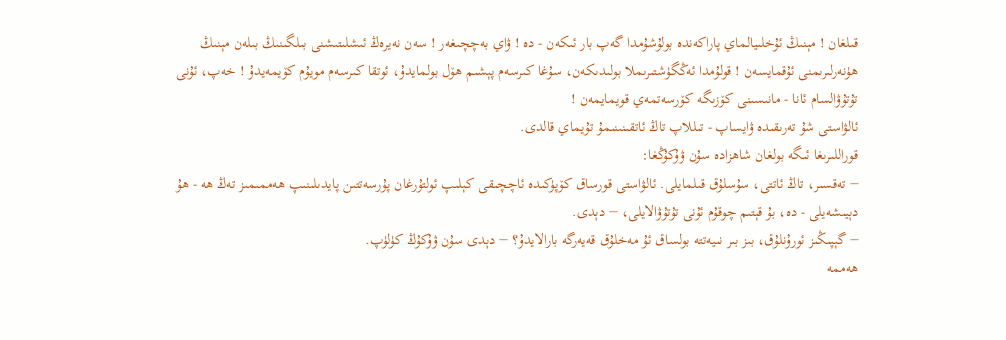قىلغان ! مېنىڭ ئۇخلىيالماي پاراكەندە بولۇشۇمدا گەپ بار ئىكەن - دە ! ۋاي بەچچىغەر ! سەن نەيرەڭ ئىشلىتىشنى بىلگىنىڭ بىلەن مېنىڭ ھۈنەرلىرىمنى ئۇقمايسەن ! قولۇمدا ئەڭگۈشتىرىملا بولىدىكەن، سۇغا كىرسەم پېشىم ھۆل بولمايدۇ، ئوتقا كىرسەم مويۇم كۆيمەيدۇ ! خەپ، ئۇنى تۇتۇۋالسام ئانا - مانىسىنى كۆزىگە كۆرسەتمەي قويمايمەن !
ئالۋاستى شۇ تەرىقىدە ۋايساپ - تىللاپ تاڭ ئاتقىنىنىمۇ تۇيماي قالدى.
قوراللىرىغا ئىگە بولغان شاھزادە سۇن ۋۇكۇڭغا:
− تەقسىر، تاڭ ئاتتى، سۇسلۇق قىلمايلى. ئالۋاستى قورساق كۆپۈكىدە ئاچچىقى كېلىپ ئولتۇرغان پۇرسەتتىن پايدىلىنىپ ھەممىمىز تەڭ ھە - ھۇ دېيىشەيلى - دە، بۇ قېتىم چوقۇم ئۇنى تۇتۇۋالايلى، − دېدى.
− گېپىڭىز ئورۇنلۇق، بىز بىر نىيەتتە بولساق ئۇ مەخلۇق قەيەرگە بارالايدۇ؟ − دېدى سۇن ۋۇكۇڭ كۈلۈپ.
ھەممە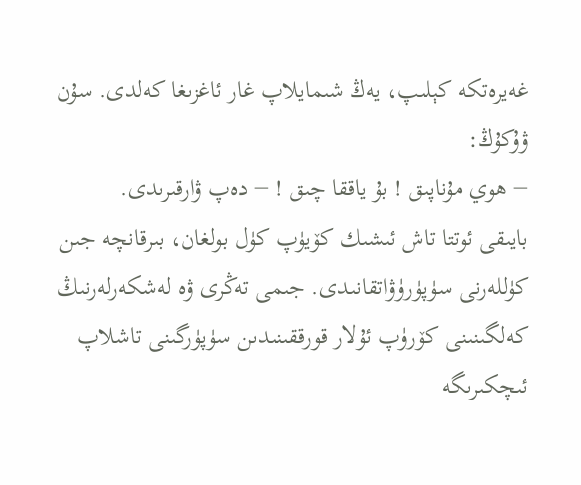غەيرەتكە كېلىپ، يەڭ شىمايلاپ غار ئاغزىغا كەلدى. سۇن ۋۇكۇڭ:
− ھوي مۇناپىق ! بۇ ياققا چىق ! − دەپ ۋارقىرىدى.
بايىقى ئوتتا تاش ئىشىك كۆيۈپ كۈل بولغان، بىرقانچە جىن كۈللەرنى سۈپۈرۈۋاتقانىدى. جىمى تەڭرى ۋە لەشكەرلەرنىڭ كەلگىنىنى كۆرۈپ ئۇلار قورققىنىدىن سۈپۈرگىنى تاشلاپ ئىچكىرىگە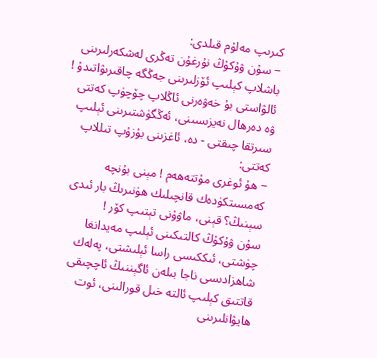كىرىپ مەلۇم قىلدى:
− سۇن ۋۇكۇڭ نۇرغۇن تەڭرى لەشكەرلىرىنى باشلاپ كېلىپ ئۆزلىرىنى جەڭگە چاقىرىۋاتىدۇ !
ئالۋاستى بۇ خەۋەرنى ئاڭلاپ چۆچۈپ كەتتى ۋە دەرھال نەيزىسىنى، ئەڭگۈشتىرىنى ئېلىپ سىرتقا چىقتى - دە، ئاغزىنى بۇزۇپ تىللاپ كەتتى:
− ھۇ ئوغرى مۇتتەھەم ! مېنى بۇنچە كەمسىتكۈدەك قانچىلىك ھۈنىرىڭ بار ئىدى سېنىڭ؟ قېنى، ماۋۇنى تېتىپ كۆر !
سۇن ۋۇكۇڭ كالتىكىنى ئېلىپ مەيدانغا چۈشتى، ئىككىسى راسا ئېلىشتى، پەلەك شاھزادىسى ناجا بىلەن ئاگېننىڭ ئاچچىقى قاتتىق كېلىپ ئالتە خىل قورالىنى، ئوت ھايۋانلىرىنى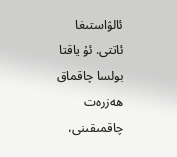ئالۋاستىغا ئاتتى. ئۇ ياقتا بولسا چاقماق ھەزرەت چاقمىقىنى،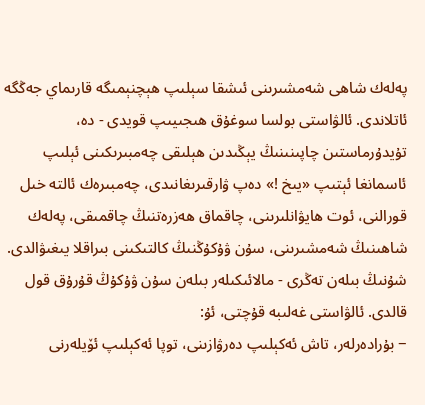پەلەك شاھى شەمشىرىنى ئىشقا سېلىپ ھېچنېمىگە قارىماي جەڭگە ئاتلاندى. ئالۋاستى بولسا سوغۇق ھىجىيىپ قويدى - دە، تۇيدۇرماستىن چاپىنىنىڭ يېڭىدىن ھېلىقى چەمبىرىكىنى ئېلىپ ئاسمانغا ئېتىپ «يىخ !» دەپ ۋارقىرىغانىدى، چەمبىرەك ئالتە خىل قورالنى، ئوت ھايۋانلىرىنى، چاقماق ھەزرەتنىڭ چاقمىقى، پەلەك شاھىنىڭ شەمشىرىنى، سۇن ۋۇكۇڭنىڭ كالتىكىنى بىراقلا يىغىۋالدى. شۇنىڭ بىلەن تەڭرى - مالائىكىلەر بىلەن سۇن ۋۇكۇڭ قۇرۇق قول قالدى. ئالۋاستى غەلىبە قۇچتى، ئۇ:
− بۇرادەرلەر، تاش ئەكېلىپ دەرۋازىنى، توپا ئەكېلىپ ئۆيلەرنى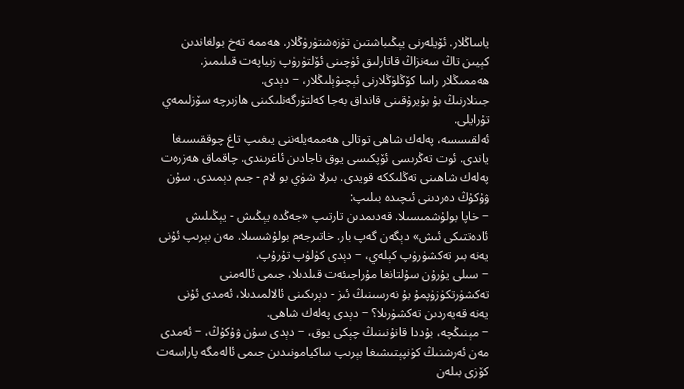ياساڭلار. ئۆيلەرنى يېڭىباشتىن تۈزەشتۈرۈڭلار. ھەممە تەخ بولغاندىن كېيىن تاڭ سەنزاڭ قاتارلىق ئۈچىنى ئۆلتۈرۈپ زىياپەت قىلىمىز. ھەممىڭلار راسا كۆڭلۈڭلارنى ئېچىۋېلىڭلار، − دېدى.
جىنلارنىڭ بۇ بۇيرۇقىنى قانداق بەجا كەلتۈرگەنلىكىنى ھازىرچە سۆزلىمەي تۇرايلى.
ئەلقىسسە، پەلەك شاھى توتالى ھەممەيلەننى يىغىپ تاغ چوققىسىغا ياندى. ئوت تەڭرىسى ئۆپكىسى يوق ناجادىن ئاغرىندى. چاقماق ھەزرەت پەلەك شاھىنى تەڭلىككە قويدى. بىرلا شۈي بو لام - جىم دېمىدى. سۇن ۋۇكۇڭ دەردىنى ئىچىدە بىلىپ:
− خاپا بولۇشمىسىلا. قەدىمدىن تارتىپ «جەڭدە يېڭىش - يېڭىلىش ئادەتتىكى ئىش» دېگەن گەپ بار. خاتىرجەم بولۇشسىلا. مەن بېرىپ ئۇنى يەنە بىر تەكشۈرۈپ كېلەي، − دېدى كۈلۈپ تۇرۇپ.
− سىلى يۇرۇن سۇلتانغا مۇراجىئەت قىلدىلا، جىمى ئالەمنى تەكشۈرتكۈزۈپمۇ بۇ نەرسىنىڭ ئىز - دېرىكىنى ئالالمىدىلا، ئەمدى ئۇنى يەنە قەيەردىن تەكشۈرىلا؟ − دېدى پەلەك شاھى.
− مېنىڭچە، بۇددا قانۇنىنىڭ چېكى يوق، − دېدى سۇن ۋۇكۇڭ، − ئەمدى مەن ئەرشنىڭ كۈنپېتىشىغا بېرىپ ساكيامونىدىن جىمى ئالەمگە پاراسەت كۆزى بىلەن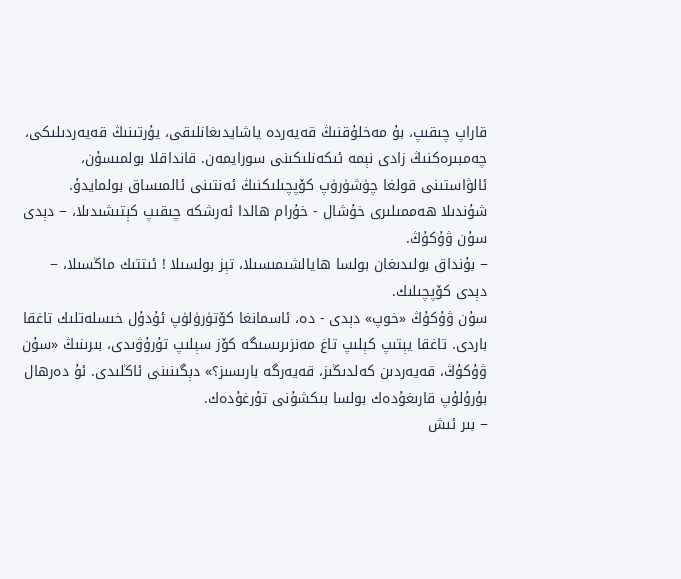قاراپ چىقىپ، بۇ مەخلۇقنىڭ قەيەردە ياشايدىغانلىقى، يۇرتىنىڭ قەيەردىلىكى، چەمبىرەكنىڭ زادى نېمە ئىكەنلىكىنى سورايمەن. قانداقلا بولمىسۇن، ئالۋاستىنى قولغا چۈشۈرۈپ كۆپچىلىكنىڭ ئەنتىنى ئالمىساق بولمايدۇ. شۇندىلا ھەممىلىرى خۇشال - خۇرام ھالدا ئەرشكە چىقىپ كېتىشىدىلا، − دېدى سۇن ۋۇكۇڭ.
− بۇنداق بولىدىغان بولسا ھايالشىمىسىلا، تېز بولسىلا ! ئىتتىك ماڭسىلا، − دېدى كۆپچىلىك.
سۇن ۋۇكۇڭ «خوپ» دېدى - دە، ئاسمانغا كۆتۈرۈلۈپ ئۇدۇل خىسلەتلىك تاغقا باردى. تاغقا يېتىپ كېلىپ تاغ مەنزىرىسىگە كۆز سېلىپ تۇرۇۋىدى، بىرىنىڭ «سۇن ۋۇكۇڭ، قەيەردىن كەلدىڭىز، قەيەرگە بارىسىز؟» دېگىنىنى ئاڭلىدى. ئۇ دەرھال بۇرۇلۇپ قارىغۇدەك بولسا بىكشۇنى تۇرغۇدەك.
− بىر ئىش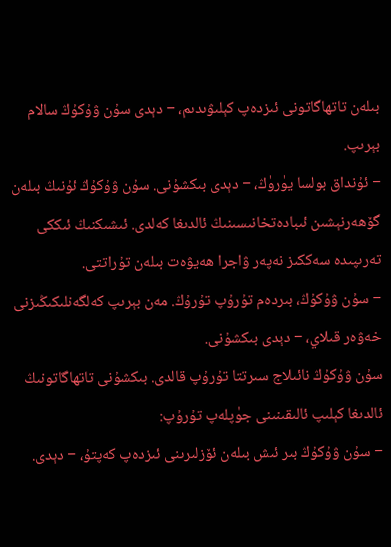بىلەن تاتھاگاتونى ئىزدەپ كېلىۋىدىم، − دېدى سۇن ۋۇكۇڭ سالام بېرىپ.
− ئۇنداق بولسا يۈرۈڭ، − دېدى بىكشۇنى. سۇن ۋۇكۇڭ ئۇنىڭ بىلەن گۆھەرنېشىن ئىبادەتخانىسىنىڭ ئالدىغا كەلدى. ئىشىكنىڭ ئىككى تەرىپىدە سەككىز نەپەر ۋاجرا ھەيۋەت بىلەن تۇراتتى.
− سۇن ۋۇكۇڭ، بىردەم تۇرۇپ تۇرۇڭ. مەن بېرىپ كەلگەنلىكىڭىزنى خەۋەر قىلاي، − دېدى بىكشۇنى.
سۇن ۋۇكۇڭ نائىلاج سىرتتا تۇرۇپ قالدى. بىكشۇنى تاتھاگاتونىڭ ئالدىغا كېلىپ ئالىقىنىنى جۈپلەپ تۇرۇپ:
− سۇن ۋۇكۇڭ بىر ئىش بىلەن ئۆزلىرىنى ئىزدەپ كەپتۇ، − دېدى.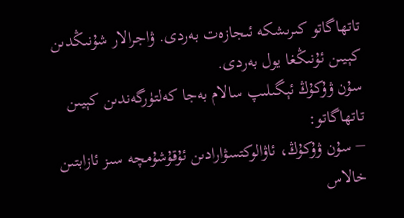تاتھاگاتو كىرىشكە ئىجازەت بەردى. ۋاجرالار شۇنىڭدىن كېيىن ئۇنىڭغا يول بەردى.
سۇن ۋۇكۇڭ ئېگىلىپ سالام بەجا كەلتۈرگەندىن كېيىن تاتھاگاتو:
− سۇن ۋۇكۇڭ، ئاۋالوكتسۋارادىن ئۇقۇشۇمچە سىز ئازابتىن خالاس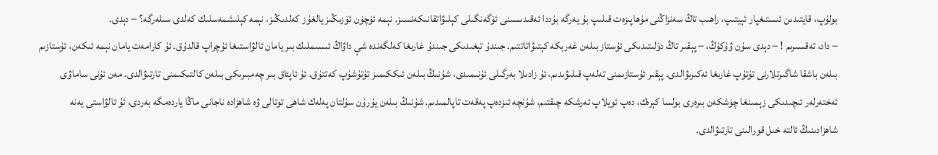بولۇپ، قايتىدىن ئىستىغپار ئېيتىپ، راھىب تاڭ سەنزاڭنى مۇھاپىزەت قىلىپ بۇ يەرگە بۇددا ئەقىدىسىنى ئۆگەنگىلى كېلىۋاتقانىكەنسىز. نېمە ئۈچۈن ئۆزىڭىز يالغۇز كەلدىڭىز، نېمە كېلىشمەسلىك كەلدى سىلەرگە؟ − دېدى.
− داد، تەقسىرىم ! − دېدى سۇن ۋۇكۇڭ، − پېقىر تاڭ دۆلىتىدىكى ئۇستاز بىلەن غەربكە كېتىۋاتاتتىم. جىندۇ تېغىدىكى جىندۇ غارىغا كەلگەندە شې داۋاڭ ئىسىملىك بىر يامان ئالۋاستىغا ئۇچراپ قالدۇق. ئۇ كارامەت يامان نېمە ئىكەن، ئۇستازىم بىلەن باشقا شاگىرتلارنى تۇتۇپ غارىغا ئەكىرىۋالدى. پېقىر ئۇستازىمنى تەلەپ قىلىۋىدىم، ئۇ زادىلا بەرگىلى ئۇنىمىدى، شۇنىڭ بىلەن ئىككىمىز تۇتۇشۇپ كەتتۇق. ئۇ ئاپئاق بىر چەمبىرىكى بىلەن كالتىكىمنى تارتىۋالدى. مەن ئۇنى ساماۋى ئەختەرلەر ئىچىدىكى زېمىنغا چۈشكەن بىرەرى بولسا كېرەك، دەپ ئويلاپ ئەرشكە چىقتىم، شۇنچە ئىزدەپ پەقەت تاپالمىدىم. شۇنىڭ بىلەن يۇرۇن سۇلتان پەلەك شاھى توتالى ۋە شاھزادە ناجانى ماڭا ياردەمگە بەردى، ئۇ ئالۋاستى يەنە شاھزادىنىڭ ئالتە خىل قورالىنى تارتىۋالدى.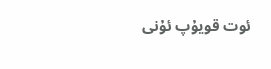ئوت قويۇپ ئۇنى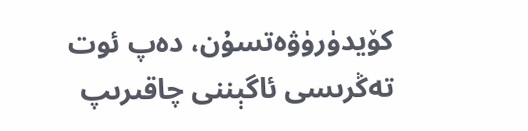كۆيدۈرۈۋەتسۇن، دەپ ئوت تەڭرىسى ئاگېننى چاقىرىپ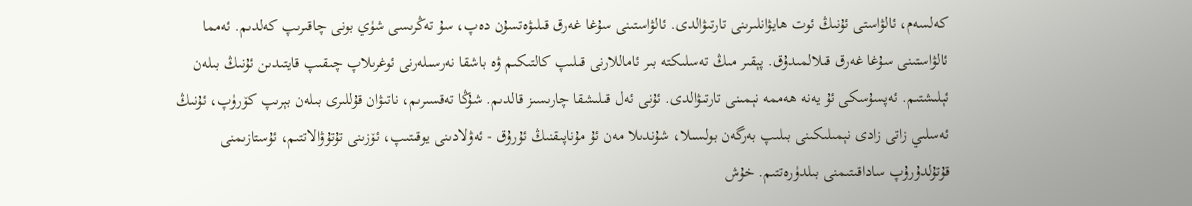كەلسەم، ئالۋاستى ئۇنىڭ ئوت ھايۋانلىرىنى تارتىۋالدى. ئالۋاستىنى سۇغا غەرق قىلىۋەتسۇن دەپ، سۇ تەڭرىسى شۈي بونى چاقىرىپ كەلدىم. ئەمما ئالۋاستىنى سۇغا غەرق قىلالمىدۇق. پېقىر مىڭ تەسلىكتە بىر ئاماللارنى قىلىپ كالتىكىم ۋە باشقا نەرسىلەرنى ئوغرىلاپ چىقىپ قايتىدىن ئۇنىڭ بىلەن ئېلىشتىم. ئەپسۇسكى ئۇ يەنە ھەممە نېمىنى تارتىۋالدى. ئۇنى ئەل قىلىشقا چارىسىز قالدىم. شۇڭا تەقسىرىم، ناتىۋان قۇللىرى بىلەن بېرىپ كۆرۈپ، ئۇنىڭ ئەسلىي زاتى زادى نېمىلىكىنى بىلىپ بەرگەن بولسىلا، شۇندىلا مەن ئۇ مۇناپىقنىڭ ئۇرۇق - ئەۋلادىنى يوقىتىپ، ئۆزىنى تۇتۇۋالاتتىم، ئۇستازىمنى قۇتۇلدۇرۇپ ساداقىتىمنى بىلدۈرەتتىم. خۇش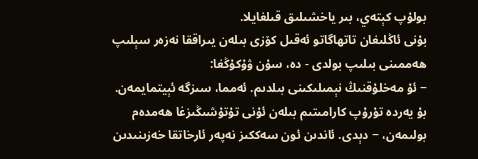بولۇپ كېتەي، بىر ياخشىلىق قىلغايلا.
بۇنى ئاڭلىغان تاتھاگاتو ئەقىل كۆزى بىلەن يىراققا نەزەر سېلىپ ھەممىنى بىلىپ بولدى - دە، سۇن ۋۇكۇڭغا:
− ئۇ مەخلۇقنىڭ نېمىلىكىنى بىلدىم. ئەمما، سىزگە ئېيتمايمەن. بۇ يەردە تۇرۇپ كارامىتىم بىلەن ئۇنى تۇتۇشىڭىزغا ھەمدەم بولىمەن، − دېدى. ئاندىن ئون سەككىز نەپەر ئارخاتقا خەزىنىدىن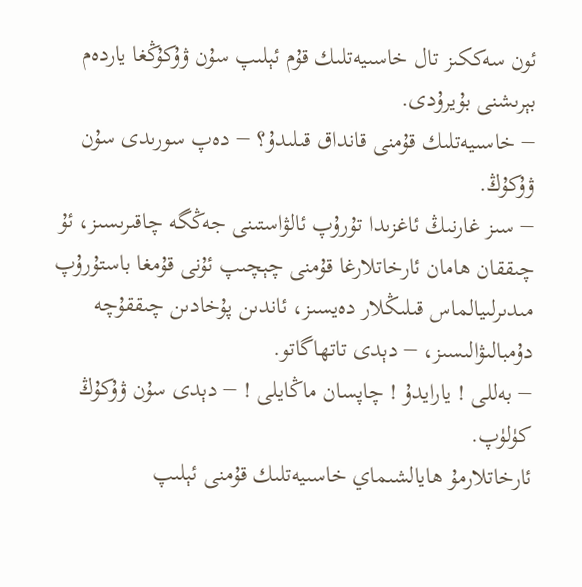ئون سەككىز تال خاسىيەتلىك قۇم ئېلىپ سۇن ۋۇكۇڭغا ياردەم بېرىشنى بۇيرۇدى.
− خاسىيەتلىك قۇمنى قانداق قىلىدۇ؟ − دەپ سورىدى سۇن ۋۇكۇڭ.
− سىز غارنىڭ ئاغزىدا تۇرۇپ ئالۋاستىنى جەڭگە چاقىرىسىز، ئۇ چىققان ھامان ئارخاتلارغا قۇمنى چېچىپ ئۇنى قۇمغا باستۇرۇپ مىدىرلىيالماس قىلىڭلار دەيسىز، ئاندىن پۇخادىن چىققۇچە دۇمبالىۋالىسىز، − دېدى تاتھاگاتو.
− بەللى ! يارايدۇ ! چاپسان ماڭايلى ! − دېدى سۇن ۋۇكۇڭ كۈلۈپ.
ئارخاتلارمۇ ھايالشىماي خاسىيەتلىك قۇمنى ئېلىپ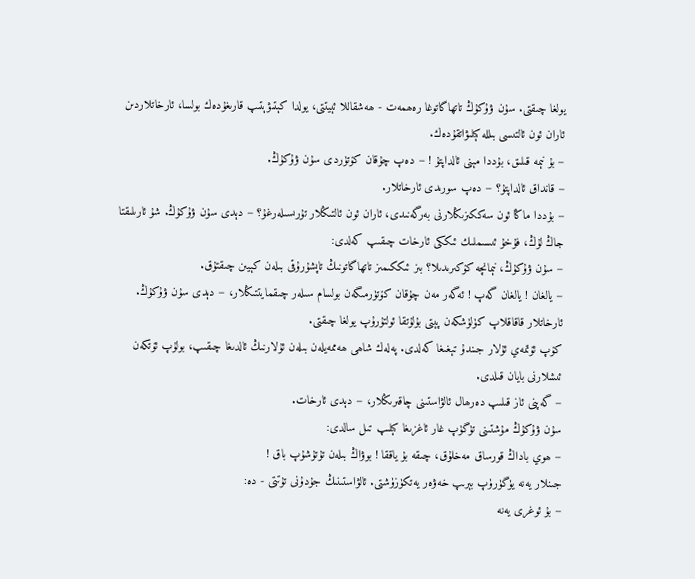يولغا چىقتى. سۇن ۋۇكۇڭ تاتھاگاتوغا رەھمەت - ھەشقاللا ئېيتتى، يولدا كېتىۋېتىپ قارىغۇدەك بولسا، ئارخاتلاردىن ئاران ئون ئالتىسى بىللە كېلىۋاتقۇدەك.
− بۇ نېمە قىلىق، بۇددا مېنى ئالداپتۇ ! − دەپ چۇقان كۆتۈردى سۇن ۋۇكۇڭ.
− قانداق ئالداپتۇ؟ − دەپ سورىدى ئارخاتلار.
− بۇددا ماڭا ئون سەككىزىڭلارنى بەرگەنىدى، ئاران ئون ئالتىڭلار تۇرىسىلەرغۇ؟ − دېدى سۇن ۋۇكۇڭ. شۇ ئارىلىقتا جاڭ لۇڭ، فۇخۇ ئىسىملىك ئىككى ئارخات چىقىپ كەلدى:
− سۇن ۋۇكۇڭ، نېمانچە كۆكىرىدىلا؟ بىز ئىككىمىز تاتھاگاتونىڭ تاپشۇرۇقى بىلەن كېيىن چىقتۇق.
− يالغان ! يالغان گەپ ! ئەگەر مەن چۇقان كۆتۈرمىگەن بولسام سىلەر چىقمايتتىڭلار، − دېدى سۇن ۋۇكۇڭ. ئارخاتلار قاقاقلاپ كۈلۈشكەن پېتى بۇلۇتقا ئولتۇرۇپ يولغا چىقتى.
كۆپ ئۆتمەي ئۇلار جىندۇ تېغىغا كەلدى. پەلەك شاھى ھەممەيلەن بىلەن ئۇلارنىڭ ئالدىغا چىقىپ، بولۇپ ئۆتكەن ئىشلارنى بايان قىلدى.
− گەپنى ئاز قىلىپ دەرھال ئالۋاستىنى چاقىرىڭلار، − دېدى ئارخات.
سۇن ۋۇكۇڭ مۇشتىنى تۈگۈپ غار ئاغزىغا كېلىپ تىل سالدى:
− ھوي باداڭ قورساق مەخلۇق، چىقە بۇ ياققا ! بوۋاڭ بىلەن تۇتۇشۇپ باق !
جىنلار يەنە يۈگۈرۈپ بېرىپ خەۋەر يەتكۈزۈشتى. ئالۋاستىنىڭ جۇدۇنى تۇتتى - دە:
− بۇ ئوغرى يەنە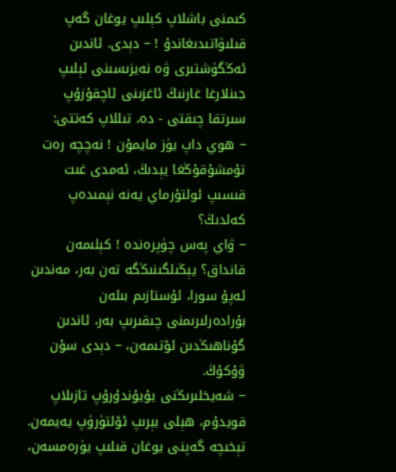كىمنى باشلاپ كېلىپ يوغان گەپ قىلىۋاتىدىغاندۇ ! − دېدى. ئاندىن ئەڭگۈشتىرى ۋە نەيزىسىنى ئېلىپ جىنلارغا غارنىڭ ئاغزىنى ئاچقۇزۇپ سىرتقا چىقتى - دە، تىللاپ كەتتى:
− ھوي داپ يۈز مايمۇن ! نەچچە رەت تۇمشۇقۇڭغا يېدىڭ، ئەمدى غىت قىسىپ ئولتۇرماي يەنە نېمىدەپ كەلدىڭ؟
− ۋاي پەس چۈپرەندە ! كېلىمەن قانداق؟ يېڭىلگىنىڭگە تەن بەر، مەندىن ئەپۇ سورا، ئۇستازىم بىلەن بۇرادەرلىرىمنى چىقىرىپ بەر، ئاندىن گۇناھىڭدىن ئۆتىمەن، − دېدى سۇن ۋۇكۇڭ.
− شەيخلىرىڭنى يۇيۇندۇرۇپ تازىلاپ قويدۇم، ھېلى بېرىپ ئۆلتۈرۈپ يەيمەن. تېخىچە گەپنى يوغان قىلىپ يۈرەمسەن،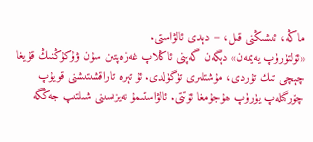ماڭە، ئىشىڭنى قىل، − دېدى ئالۋاستى.
«ئۆلتۈرۈپ يەيمەن» دېگەن گەپنى ئاڭلاپ غەزەپتىن سۇن ۋۇكۇڭنىڭ قۇيغا چېچى تىك تۇردى، مۇشتلىرى تۈگۈلدى. ئۇ تېرە تاراقشىتىشنى قويۇپ چۆرگىلەپ يۈرۈپ ھۇجۇمغا ئۆتتى. ئالۋاستىمۇ نەيزىسىنى شىلتىپ جەڭگە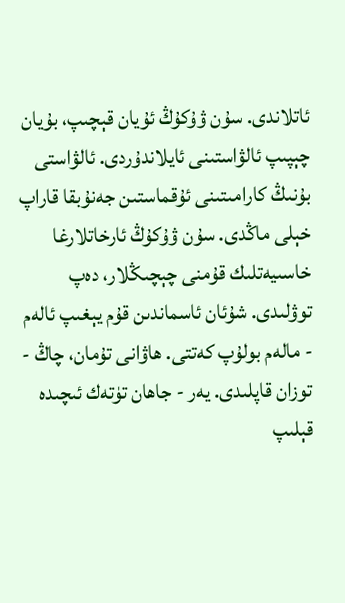ئاتلاندى. سۇن ۋۇكۇڭ ئۇيان قېچىپ، بۇيان چېپىپ ئالۋاستىنى ئايلاندۇردى. ئالۋاستى بۇنىڭ كارامىتىنى ئۇقماستىن جەنۇبقا قاراپ خېلى ماڭدى. سۇن ۋۇكۇڭ ئارخاتلارغا خاسىيەتلىك قۇمنى چېچىڭلار، دەپ توۋلىدى. شۇئان ئاسماندىن قۇم يېغىپ ئالەم - مالەم بولۇپ كەتتى. ھاۋانى تۇمان، چاڭ - توزان قاپلىدى. يەر - جاھان تۈتەك ئىچىدە قېلىپ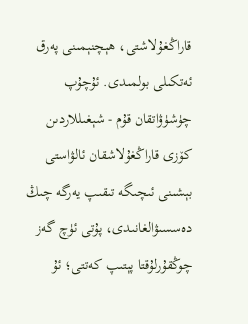قاراڭغۇلاشتى، ھېچنېمىنى پەرق ئەتكىلى بولمىدى. ئۇچۇپ چۈشۈۋاتقان قۇم - شېغىللاردىن كۆزى قاراڭغۇلاشقان ئالۋاستى بېشىنى ئىچىگە تىقىپ يەرگە چىڭ دەسسىۋالغانىدى، پۇتى ئۈچ گەز چوڭقۇرلۇقتا پېتىپ كەتتى؛ ئۇ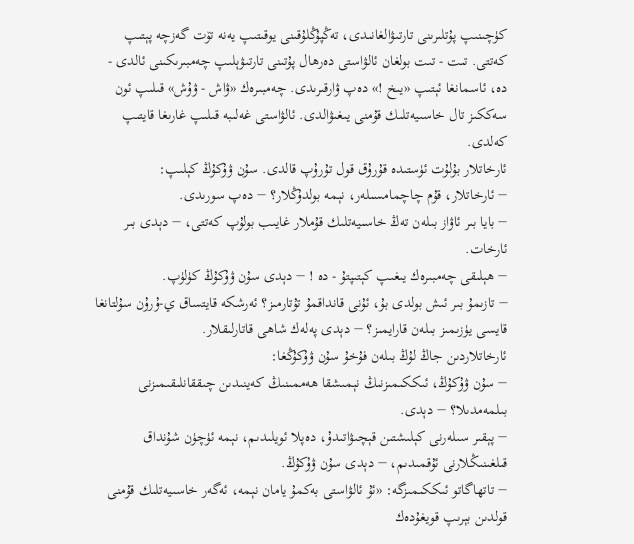كۈچىنىپ پۇتلىرىنى تارتىۋالغانىدى، تەڭپۇڭلۇقىنى يوقىتىپ يەنە تۆت گەزچە پېتىپ كەتتى. تىت - تىت بولغان ئالۋاستى دەرھال پۇتىنى تارتىۋېلىپ چەمبىرىكىنى ئالدى - دە، ئاسمانغا ئېتىپ «يىخ !» دەپ ۋارقىرىدى. چەمبىرەك «ۋاش - ۋۇش» قىلىپ ئون سەككىز تال خاسىيەتلىك قۇمنى يىغىۋالدى. ئالۋاستى غەلىبە قىلىپ غارىغا قايتىپ كەلدى.
ئارخاتلار بۇلۇت ئۈستىدە قۇرۇق قول تۇرۇپ قالدى. سۇن ۋۇكۇڭ كېلىپ:
− ئارخاتلار، قۇم چاچمامسىلەر، نېمە بولدۇڭلار؟ − دەپ سورىدى.
− بايا بىر ئاۋاز بىلەن تەڭ خاسىيەتلىك قۇملار غايىب بولۇپ كەتتى، − دېدى بىر ئارخات.
− ھېلىقى چەمبىرەك يىغىپ كېتىپتۇ - دە ! − دېدى سۇن ۋۇكۇڭ كۈلۈپ.
− تازىمۇ بىر ئىش بولدى بۇ، ئۇنى قانداقمۇ تۇتارمىز؟ ئەرشكە قايتساق ي-ۇرۇن سۇلتانغا قايسى يۈزىمىز بىلەن قارايمىز؟ − دېدى پەلەك شاھى قاتارلىقلار.
ئارخاتلاردىن جاڭ لۇڭ بىلەن فۇخۇ سۇن ۋۇكۇڭغا:
− سۇن ۋۇكۇڭ، ئىككىمىزنىڭ نېمىشقا ھەممىنىڭ كەينىدىن چىققانلىقىمىزنى بىلمەمدىلا؟ − دېدى.
− پېقىر سىلەرنى كېلىشتىن قېچىۋاتىدۇ، دەپلا ئويلىدىم، نېمە ئۈچۈن شۇنداق قىلغىنىڭلارنى ئۇقمىدىم، − دېدى سۇن ۋۇكۇڭ.
− تاتھاگاتو ئىككىمىزگە: «ئۇ ئالۋاستى بەكمۇ يامان نېمە، ئەگەر خاسىيەتلىك قۇمنى قولدىن بېرىپ قويغۇدەك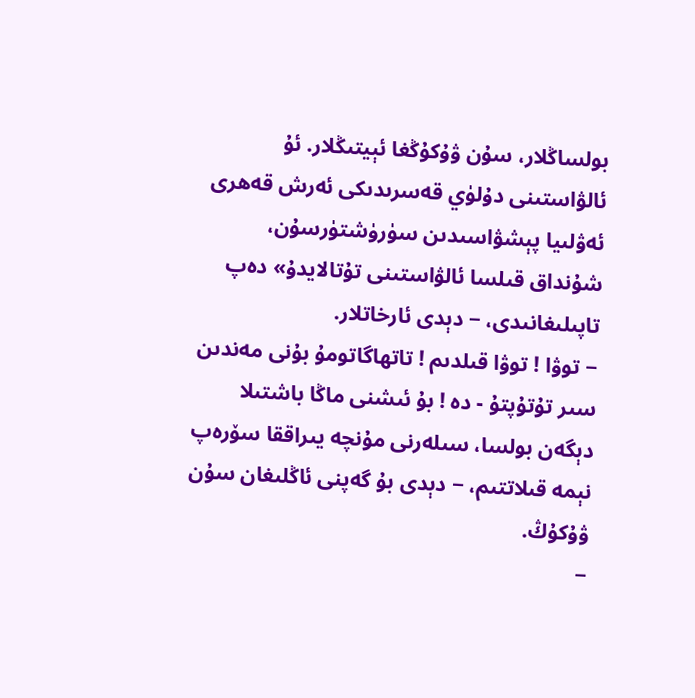بولساڭلار، سۇن ۋۇكۇڭغا ئېيتىڭلار. ئۇ ئالۋاستىنى دۇلۈي قەسرىدىكى ئەرش قەھرى ئەۋلىيا پېشۋاسىدىن سۈرۈشتۈرسۇن، شۇنداق قىلسا ئالۋاستىنى تۇتالايدۇ» دەپ تاپىلىغانىدى، − دېدى ئارخاتلار.
− توۋا ! توۋا قىلدىم ! تاتھاگاتومۇ بۇنى مەندىن سىر تۇتۇپتۇ - دە ! بۇ ئىشنى ماڭا باشتىلا دېگەن بولسا، سىلەرنى مۇنچە يىراققا سۆرەپ نېمە قىلاتتىم، − دېدى بۇ گەپنى ئاڭلىغان سۇن ۋۇكۇڭ.
−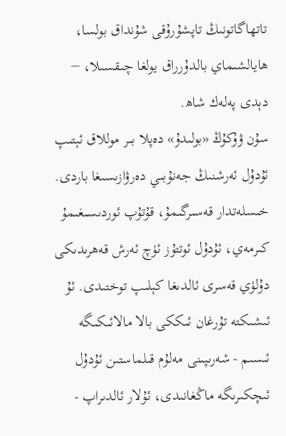تاتھاگاتونىڭ تاپشۇرۇقى شۇنداق بولسا، ھايالشىماي بالدۇرراق يولغا چىقسىلا، − دېدى پەلەك شاھ.
سۇن ۋۇكۇڭ «بولىدۇ» دەپلا بىر موللاق ئېتىپ ئۇدۇل ئەرشنىڭ جەنۇبىي دەرۋازىسىغا باردى. خىسلەتدار قەسىرگىمۇ، قۇتۇپ ئوردىسىغىمۇ كىرمەي، ئۇدۇل ئوتتۇز ئۈچ ئەرش قەھرىدىكى دۇلۈي قەسرى ئالدىغا كېلىپ توختىدى. ئۇ ئىشىكتە تۇرغان ئىككى بالا مالائىكىگە ئىسىم - شەرىپىنى مەلۇم قىلماستىن ئۇدۇل ئىچكىرىگە ماڭغانىدى، ئۇلار ئالدىراپ -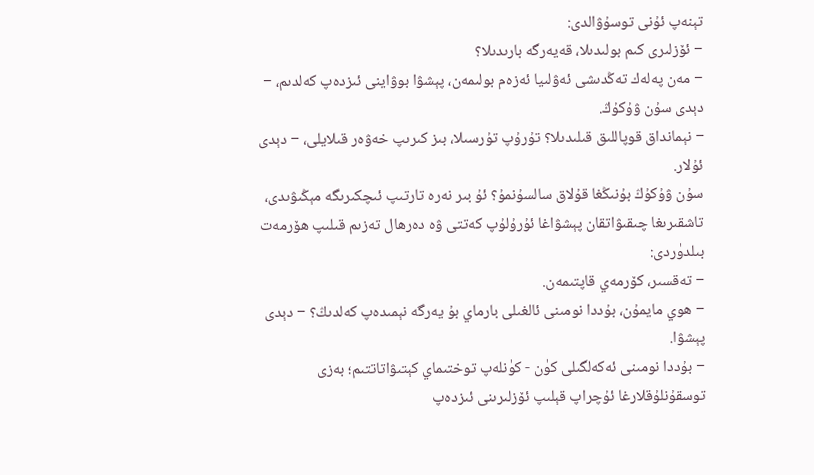تېنەپ ئۇنى توسۇۋالدى:
− ئۆزلىرى كىم بولىدىلا، قەيەرگە بارىدىلا؟
− مەن پەلەك تەڭدىشى ئەۋلىيا ئەزەم بولىمەن، پېشۋا بوۋاينى ئىزدەپ كەلدىم، − دېدى سۇن ۋۇكۇڭ.
− نېمانداق قوپاللىق قىلىدىلا؟ تۇرۇپ تۇرسىلا، بىز كىرىپ خەۋەر قىلايلى، − دېدى ئۇلار.
سۇن ۋۇكۇڭ بۇنىڭغا قۇلاق سالسۇنمۇ؟ ئۇ بىر نەرە تارتىپ ئىچكىرىگە مېڭىۋىدى، تاشقىرىغا چىقىۋاتقان پېشۋاغا ئۇرۇلۇپ كەتتى ۋە دەرھال تەزىم قىلىپ ھۆرمەت بىلدۈردى:
− تەقسىر، كۆرمەي قاپتىمەن.
− ھوي مايمۇن، بۇددا نومىنى ئالغىلى بارماي بۇ يەرگە نېمىدەپ كەلدىڭ؟ − دېدى پېشۋا.
− بۇددا نومىنى ئەكەلگىلى كۈن - كۈنلەپ توختىماي كېتىۋاتاتتىم؛ بەزى توسقۇنلۇقلارغا ئۇچراپ قېلىپ ئۆزلىرىنى ئىزدەپ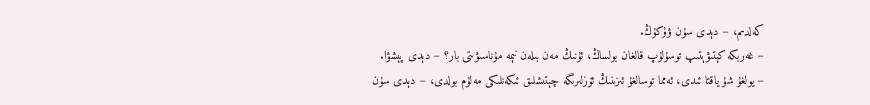كەلدىم، − دېدى سۇن ۋۇكۇڭ.
− غەربكە كېتىۋېتىپ توسۇلۇپ قالغان بولساڭ، ئۇنىڭ مەن بىلەن نېمە مۇناسىۋىتى بار؟ − دېدى پېشۋا.
− يولغۇ شۇ ياقتا ئىدى، ئەمما توسالغۇ ئىزىنىڭ ئۆزلىرىگە چېتىشلىق ئىكەنلىكى مەلۇم بولدى، − دېدى سۇن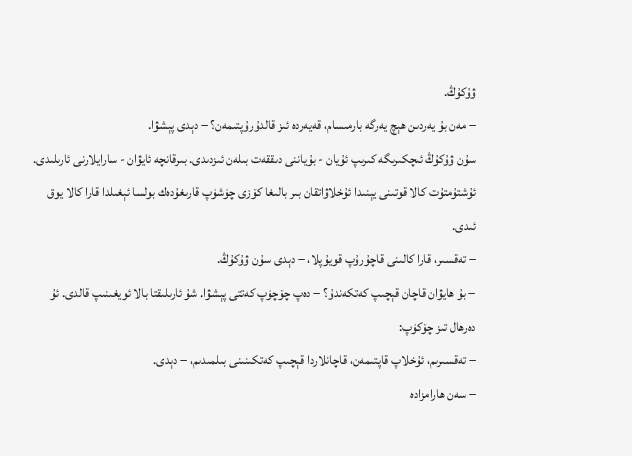ۋۇكۇڭ.
− مەن بۇ يەردىن ھېچ يەرگە بارمىسام، قەيەردە ئىز قالدۇرۇپتىمەن؟ − دېدى پېشۋا.
سۇن ۋۇكۇڭ ئىچكىرىگە كىرىپ ئۇيان - بۇياننى دىققەت بىلەن ئىزدىدى. بىرقانچە ئايۋان - سارايلارنى ئارىلىدى. ئۇشتۇمتۇت كالا قوتىنى يېنىدا ئۇخلاۋاتقان بىر بالىغا كۆزى چۈشۈپ قارىغۇدەك بولسا ئېغىلدا قارا كالا يوق ئىدى.
− تەقسىر، قارا كالىنى قاچۇرۇپ قويۇپلا، − دېدى سۇن ۋۇكۇڭ.
− بۇ ھايۋان قاچان قېچىپ كەتكەندۇ؟ − دەپ چۆچۈپ كەتتى پېشۋا. شۇ ئارىلىقتا بالا ئويغىنىپ قالدى. ئۇ دەرھال تىز چۆكۈپ:
− تەقسىرىم، ئۇخلاپ قاپتىمەن، قاچانلاردا قېچىپ كەتكىنىنى بىلمىدىم، − دېدى.
− سەن ھارامزادە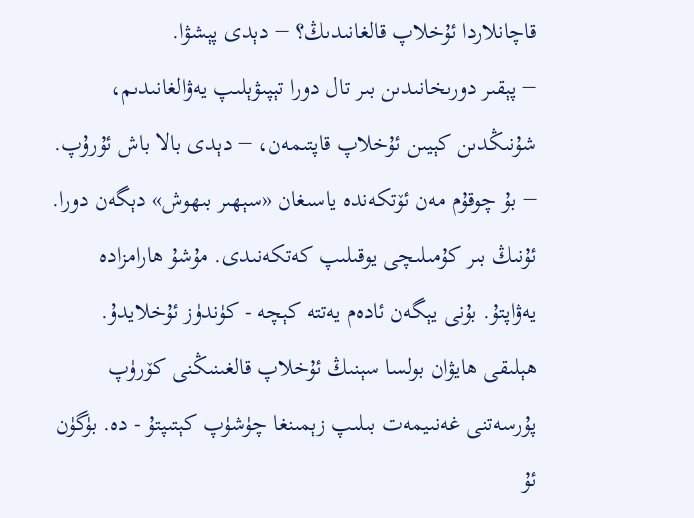قاچانلاردا ئۇخلاپ قالغانىدىڭ؟ − دېدى پېشۋا.
− پېقىر دورىخانىدىن بىر تال دورا تېپىۋېلىپ يەۋالغانىدىم، شۇنىڭدىن كېيىن ئۇخلاپ قاپتىمەن، − دېدى بالا باش ئۇرۇپ.
− بۇ چوقۇم مەن ئۆتكەندە ياسىغان «سېھىر بىھوش» دېگەن دورا. ئۇنىڭ بىر كۇمىلىچى يوقىلىپ كەتكەنىدى. مۇشۇ ھارامزادە يەۋاپتۇ. بۇنى يېگەن ئادەم يەتتە كېچە - كۈندۈز ئۇخلايدۇ. ھېلىقى ھايۋان بولسا سېنىڭ ئۇخلاپ قالغىنىڭنى كۆرۈپ پۇرسەتنى غەنىيمەت بىلىپ زېمىنغا چۈشۈپ كېتىپتۇ - دە. بۈگۈن ئۇ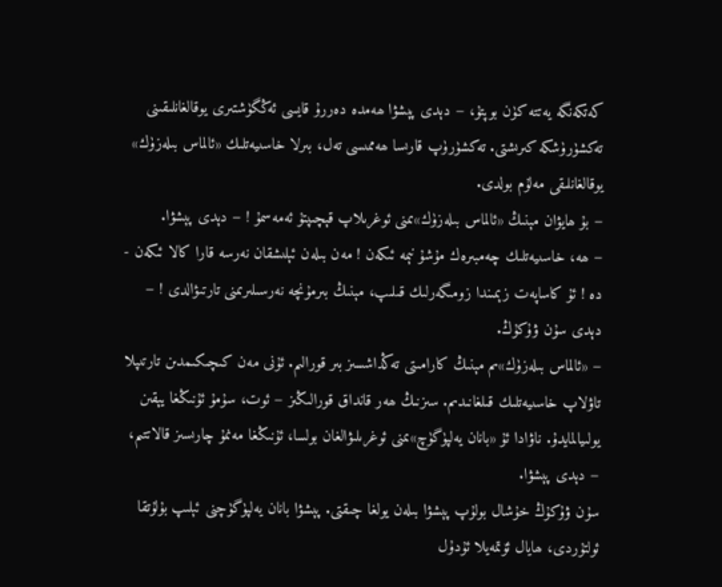كەتكەنگە يەتتە كۈن بوپتۇ، − دېدى پېشۋا ھەمدە دەررۇ قايسى ئەڭگۈشتىرى يوقالغانلىقىنى تەكشۈرۈشكە كىرىشتى. تەكشۈرۈپ قارىسا ھەممىسى تەل، بىرلا خاسىيەتلىك «ئالماس بىلەزۈك» يوقالغانلىقى مەلۇم بولدى.
− بۇ ھايۋان مېنىڭ «ئالماس بىلەزۈك»ىمنى ئوغرىلاپ قېچىپتۇ ئەمەسمۇ ! − دېدى پېشۋا.
− ھە، خاسىيەتلىك چەمبىرەك مۇشۇ نېمە ئىكەن ! مەن بىلەن ئېلىشقان نەرسە قارا كالا ئىكەن - دە ! ئۇ كاساپەت زېمىندا زومىگەرلىك قىلىپ، مېنىڭ بىرمۇنچە نەرسىلىرىمنى تارتىۋالدى ! − دېدى سۇن ۋۇكۇڭ.
− «ئالماس بىلەزۈك»ىم مېنىڭ كارامىتى تەڭداشسىز بىر قورالىم. ئۇنى مەن كىچىكىمدىن تارتىپلا تاۋلاپ خاسىيەتلىك قىلغانىدىم. سىزنىڭ ھەر قانداق قورالىڭىز − ئوت، سۇمۇ ئۇنىڭغا يېقىن يولىيالمايدۇ. ناۋادا ئۇ «بانان يەلپۈگۈچ»ىمنى ئوغرىلىۋالغان بولسا، ئۇنىڭغا مەنمۇ چارىسىز قالاتتىم، − دېدى پېشۋا.
سۇن ۋۇكۇڭ خۇشال بولۇپ پېشۋا بىلەن يولغا چىقتى. پېشۋا بانان يەلپۈگۈچنى ئېلىپ بۇلۇتقا ئولتۇردى، ھايال ئۆتمەيلا ئۇدۇل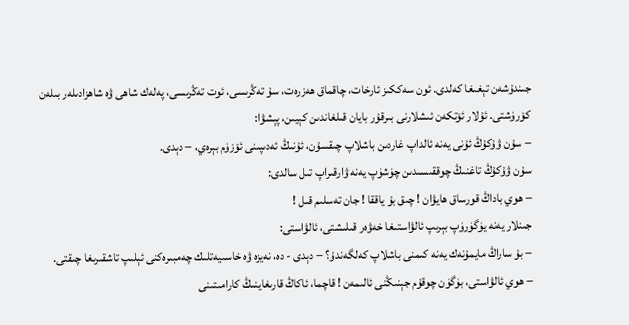جىندۇشەن تېغىغا كەلدى. ئون سەككىز ئارخات، چاقماق ھەزرەت، سۇ تەڭرىسى، ئوت تەڭرىسى، پەلەك شاھى ۋە شاھزادىلەر بىلەن كۆرۈشتى. ئۇلار ئۆتكەن ئىشلارنى بىرقۇر بايان قىلغاندىن كېيىن، پېشۋا:
− سۇن ۋۇكۇڭ ئۇنى يەنە ئالداپ غاردىن باشلاپ چىقسۇن، ئۇنىڭ ئەدىپىنى ئۆزۈم بېرەي، − دېدى.
سۇن ۋۇكۇڭ تاغنىڭ چوققىسىدىن چۈشۈپ يەنە ۋارقىراپ تىل سالدى:
− ھوي باداڭ قورساق ھايۋان ! چىق بۇ ياققا ! جان تەسلىم قىل !
جىنلار يەنە يۈگۈرۈپ بېرىپ ئالۋاستىغا خەۋەر قىلىشتى، ئالۋاستى:
− بۇ ساراڭ مايمۇنەك يەنە كىمنى باشلاپ كەلگەندۇ؟ − دېدى - دە، نەيزە ۋە خاسىيەتلىك چەمبىرەكنى ئېلىپ تاشقىرىغا چىقتى.
− ھوي ئالۋاستى، بۈگۈن چوقۇم جېنىڭنى ئالىمەن ! قاچما، ئاكاڭ قارىغاينىڭ كارامىتىنى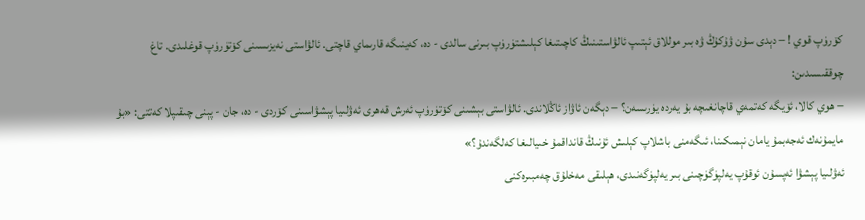كۆرۈپ قوي ! − دېدى سۇن ۋۇكۇڭ ۋە بىر موللاق ئېتىپ ئالۋاستىنىڭ كاچىتىغا كېلىشتۈرۈپ بىرنى سالدى - دە، كەينىگە قارىماي قاچتى. ئالۋاستى نەيزىسىنى كۆتۈرۈپ قوغلىدى. تاغ چوققىسىدىن:
− ھوي كالا، ئۆيگە كەتمەي قاچانغىچە بۇ يەردە يۈرىسەن؟ − دېگەن ئاۋاز ئاڭلاندى. ئالۋاستى بېشىنى كۆتۈرۈپ ئەرش قەھرى ئەۋلىيا پېشۋاسىنى كۆردى - دە، جان - پېنى چىقىپلا كەتتى: «بۇ مايمۇنەك ئەجەبمۇ يامان نېمىكىنا، ئىگەمنى باشلاپ كېلىش ئۇنىڭ قانداقمۇ خىيالىغا كەلگەندۇ؟»
ئەۋلىيا پېشۋا ئەپسۇن ئوقۇپ يەلپۈگۈچىنى بىر يەلپۈگەنىدى، ھېلىقى مەخلۇق چەمبىرەكنى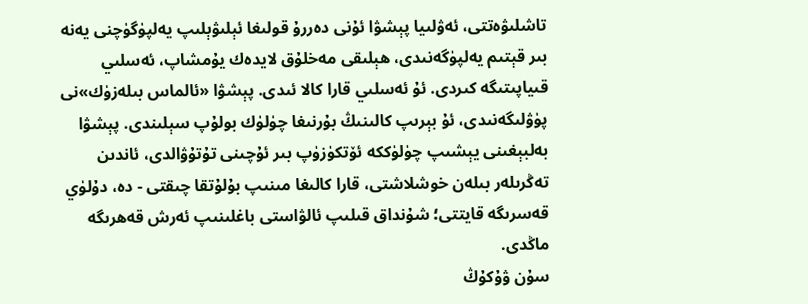تاشلىۋەتتى، ئەۋلىيا پېشۋا ئۇنى دەررۇ قولىغا ئېلىۋېلىپ يەلپۈگۈچنى يەنە بىر قېتىم يەلپۈگەنىدى، ھېلىقى مەخلۇق لايدەك يۇمشاپ، ئەسلىي قىياپىتىگە كىردى. ئۇ ئەسلىي قارا كالا ئىدى. پېشۋا «ئالماس بىلەزۈك»نى پۈۋلىگەنىدى، ئۇ بېرىپ كالىنىڭ بۇرنىغا چۈلۈك بولۇپ سېلىندى. پېشۋا بەلبېغىنى يېشىپ چۈلۈككە ئۆتكۈزۈپ بىر ئۇچىنى تۇتۇۋالدى، ئاندىن تەڭرىلەر بىلەن خوشلاشتى، قارا كالىغا مىنىپ بۇلۇتقا چىقتى - دە، دۇلۈي قەسرىگە قايتتى؛ شۇنداق قىلىپ ئالۋاستى باغلىنىپ ئەرش قەھرىگە ماڭدى.
سۇن ۋۇكۇڭ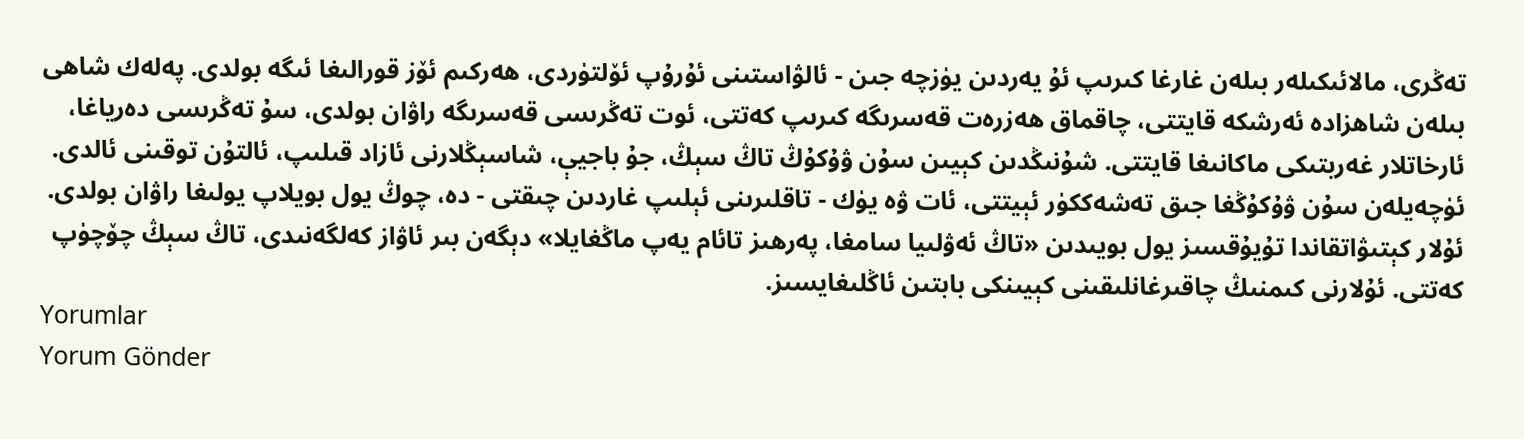تەڭرى، مالائىكىلەر بىلەن غارغا كىرىپ ئۇ يەردىن يۈزچە جىن - ئالۋاستىنى ئۇرۇپ ئۆلتۈردى، ھەركىم ئۆز قورالىغا ئىگە بولدى. پەلەك شاھى بىلەن شاھزادە ئەرشكە قايتتى، چاقماق ھەزرەت قەسرىگە كىرىپ كەتتى، ئوت تەڭرىسى قەسرىگە راۋان بولدى، سۇ تەڭرىسى دەرياغا، ئارخاتلار غەربتىكى ماكانىغا قايتتى. شۇنىڭدىن كېيىن سۇن ۋۇكۇڭ تاڭ سېڭ، جۇ باجيې، شاسېڭلارنى ئازاد قىلىپ، ئالتۇن توقىنى ئالدى. ئۈچەيلەن سۇن ۋۇكۇڭغا جىق تەشەككۈر ئېيتتى، ئات ۋە يۈك - تاقلىرىنى ئېلىپ غاردىن چىقتى - دە، چوڭ يول بويلاپ يولىغا راۋان بولدى.
ئۇلار كېتىۋاتقاندا تۇيۇقسىز يول بويىدىن «تاڭ ئەۋلىيا سامغا، پەرھىز تائام يەپ ماڭغايلا» دېگەن بىر ئاۋاز كەلگەنىدى، تاڭ سېڭ چۆچۈپ كەتتى. ئۇلارنى كىمنىڭ چاقىرغانلىقىنى كېيىنكى بابتىن ئاڭلىغايسىز.
Yorumlar
Yorum Gönder